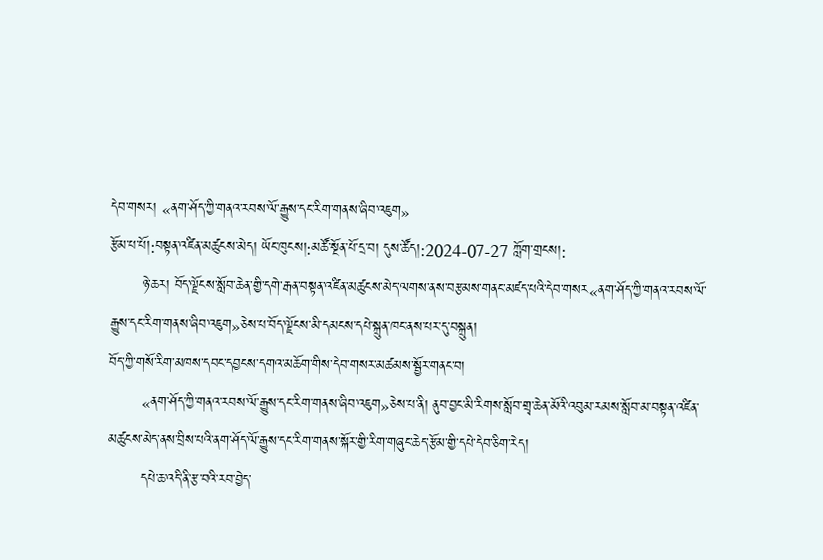དེབ་གསར། «ནག་ཤོད་ཀྱི་གནའ་རབས་ལོ་རྒྱུས་དང་རིག་གནས་ཞིབ་འཇུག»
རྩོམ་པ་པོ།:བསྟན་འཛིན་མཚུངས་མེད། ཡོང་ཁུངས།:མཚོ་སྔོན་པོ་དྲ་བ། དུས་ཚོད།:2024-07-27 ཀློག་གྲངས།:
       ཉེ་ཆར། བོད་ལྗོངས་སློབ་ཆེན་གྱི་དགེ་རྒན་བསྟན་འཛིན་མཚུངས་མེད་ལགས་ནས་བརྩམས་གནང་མཛད་པའི་དེབ་གསར«ནག་ཤོད་ཀྱི་གནའ་རབས་ལོ་རྒྱུས་དང་རིག་གནས་ཞིབ་འཇུག»ཅེས་པ་བོད་ལྗོངས་མི་དམངས་དཔེ་སྐྲུན་ཁང་ནས་པར་དུ་བསྐྲུན།
བོད་ཀྱི་གསོ་རིག་མཁས་དབང་དབྱངས་དགའ་མཆོག་གིས་དེབ་གསར་མཚམས་སྦྱོར་གནང་བ།
       «ནག་ཤོད་ཀྱི་གནའ་རབས་ལོ་རྒྱུས་དང་རིག་གནས་ཞིབ་འཇུག»ཅེས་པ་ནི། ནུབ་བྱང་མི་རིགས་སློབ་གྲྭ་ཆེན་མོའི་འབུམ་རམས་སློབ་མ་བསྟན་འཛིན་མཚུངས་མེད་ནས་བྲིས་པའི་ནག་ཤོད་ལོ་རྒྱུས་དང་རིག་གནས་སྐོར་གྱི་རིག་གཞུང་ཆེད་རྩོམ་གྱི་དཔེ་དེབ་ཅིག་རེད།
       དཔེ་ཆ་འདི་ནི་རྩ་བའི་རབ་བྱེད་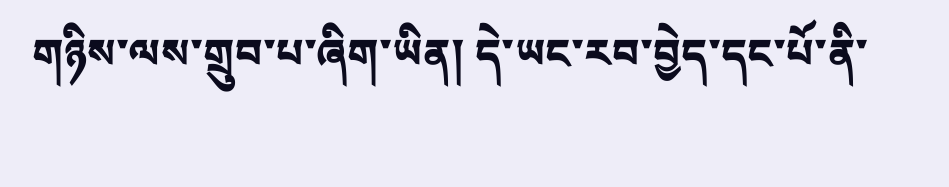གཉིས་ལས་གྲུབ་པ་ཞིག་ཡིན། དེ་ཡང་རབ་བྱེད་དང་པོ་ནི་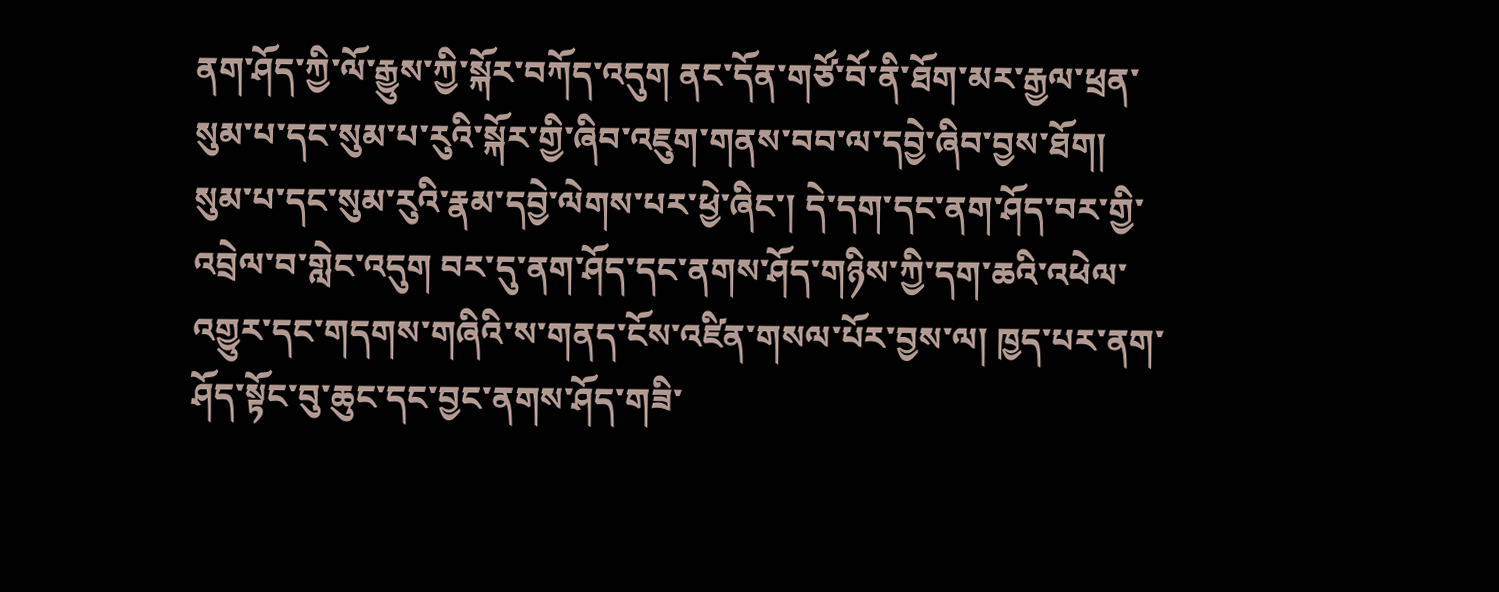ནག་ཤོད་ཀྱི་ལོ་རྒྱུས་ཀྱི་སྐོར་བཀོད་འདུག ནང་དོན་གཙོ་བོ་ནི་ཐོག་མར་རྒྱལ་ཕྲན་སུམ་པ་དང་སུམ་པ་རུའི་སྐོར་གྱི་ཞིབ་འཇུག་གནས་བབ་ལ་དབྱེ་ཞིབ་བྱས་ཐོག། སུམ་པ་དང་སུམ་རུའི་རྣམ་དབྱེ་ལེགས་པར་ཕྱེ་ཞིང་། དེ་དག་དང་ནག་ཤོད་བར་གྱི་འབྲེལ་བ་གླེང་འདུག བར་དུ་ནག་ཤོད་དང་ནགས་ཤོད་གཉིས་ཀྱི་དག་ཆའི་འཕེལ་འགྱུར་དང་གདགས་གཞིའི་ས་གནད་ངོས་འཛིན་གསལ་པོར་བྱས་ལ། ཁྱད་པར་ནག་ཤོད་སྟོང་བུ་ཆུང་དང་བྱང་ནགས་ཤོད་གཟི་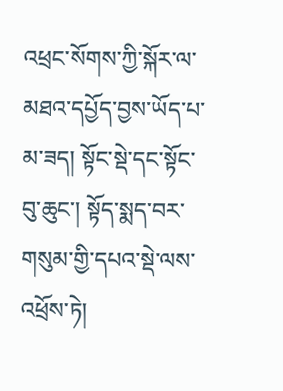འཕྲང་སོགས་ཀྱི་སྐོར་ལ་མཐའ་དཔྱོད་བྱས་ཡོད་པ་མ་ཟད། སྟོང་སྡེ་དང་སྟོང་བུ་ཆུང་། སྟོད་སྨད་བར་གསུམ་གྱི་དཔའ་སྡེ་ལས་འཕྲོས་ཏེ།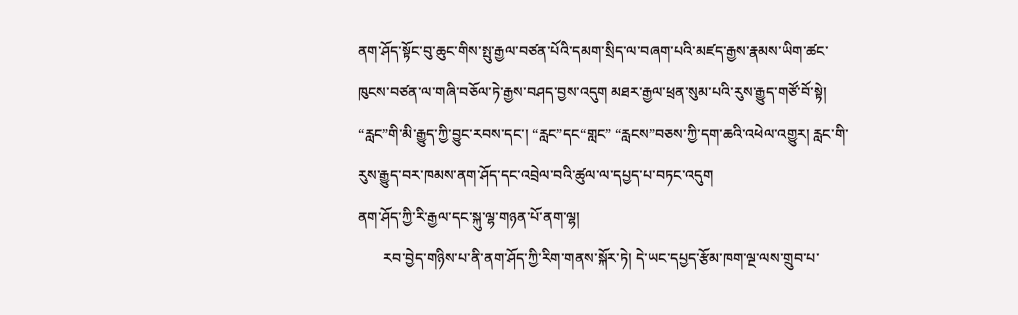ནག་ཤོད་སྟོང་བུ་ཆུང་གིས་སྤུ་རྒྱལ་བཙན་པོའི་དམག་སྲིད་ལ་བཞག་པའི་མཛད་རྒྱས་རྣམས་ཡིག་ཚང་ཁུངས་བཙན་ལ་གཞི་བཅོལ་ཏེ་རྒྱས་བཤད་བྱས་འདུག མཐར་རྒྱལ་ཕྲན་སུམ་པའི་རུས་རྒྱུད་གཙོ་བོ་སྟེ། “རླང”གི་མི་རྒྱུད་ཀྱི་བྱུང་རབས་དང་། “རླང”དང“གླང” “རླངས”བཅས་ཀྱི་དག་ཆའི་འཕེལ་འགྱུར། རླང་གི་རུས་རྒྱུད་བར་ཁམས་ནག་ཤོད་དང་འབྲེལ་བའི་ཚུལ་ལ་དཔྱད་པ་བཏང་འདུག
ནག་ཤོད་ཀྱི་རི་རྒྱལ་དང་སྐུ་ལྷ་གཉན་པོ་ནག་ལྷ།
       རབ་བྱེད་གཉིས་པ་ནི་ནག་ཤོད་ཀྱི་རིག་གནས་སྐོར་ཏེ། དེ་ཡང་དཔྱད་རྩོམ་ཁག་ལྔ་ལས་གྲུབ་པ་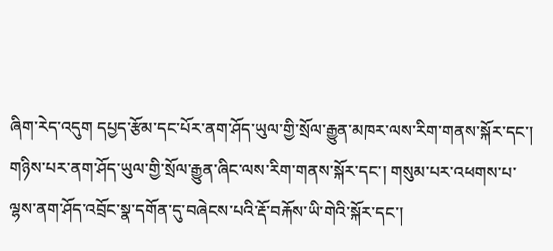ཞིག་རེད་འདུག དཔྱད་རྩོམ་དང་པོར་ནག་ཤོད་ཡུལ་གྱི་སྲོལ་རྒྱུན་མཁར་ལས་རིག་གནས་སྐོར་དང་། གཉིས་པར་ནག་ཤོད་ཡུལ་གྱི་སྲོལ་རྒྱུན་ཞིང་ལས་རིག་གནས་སྐོར་དང་། གསུམ་པར་འཕགས་པ་ལྷས་ནག་ཤོད་འབྲོང་སྣ་དགོན་དུ་བཞེངས་པའི་རྡོ་བརྐོས་ཡི་གེའི་སྐོར་དང་།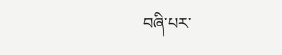བཞི་པར་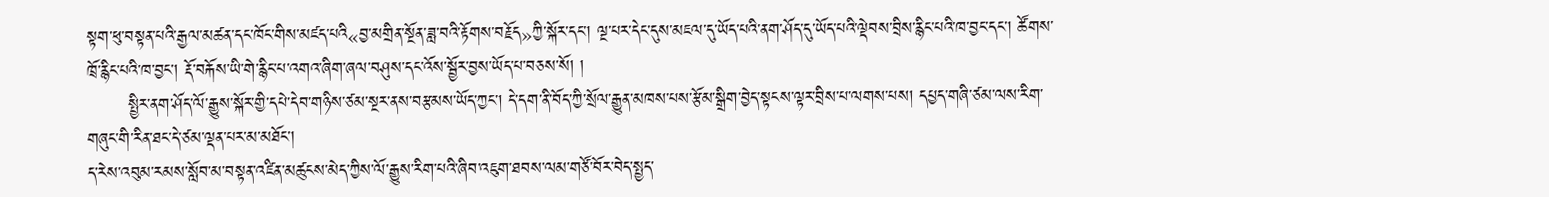སྟག་ཕུ་བསྟན་པའི་རྒྱལ་མཚན་དང་ཁོང་གིས་མཛད་པའི«བྱ་མགྲིན་སྔོན་ཟླ་བའི་རྟོགས་བརྗོད»ཀྱི་སྐོར་དང་། ལྔ་པར་དེང་དུས་མཇལ་དུ་ཡོད་པའི་ནག་ཤོད་དུ་ཡོད་པའི་ལྡེབས་བྲིས་རྙིང་པའི་ཁ་བྱང་དང་། ཚོགས་ཁྲོ་རྙིང་པའི་ཁ་བྱང་། རྡོ་བརྐོས་ཡི་གེ་རྙིང་པ་འགའ་ཞིག་ཞལ་བཤུས་དང་འོས་སྦྱོར་བྱས་ཡོད་པ་བཅས་སོ། །
       སྤྱིར་ནག་ཤོད་ལོ་རྒྱུས་སྐོར་གྱི་དཔེ་དེབ་གཉིས་ཙམ་སྔར་ནས་བརྩམས་ཡོད་ཀྱང་། དེ་དག་ནི་བོད་ཀྱི་སྲོལ་རྒྱུན་མཁས་པས་རྩོམ་སྒྲིག་བྱེད་སྟངས་ལྟར་བྲིས་པ་ལགས་པས། དཔྱད་གཞི་ཙམ་ལས་རིག་གཞུང་གི་རིན་ཐང་དེ་ཙམ་ལྡན་པར་མ་མཐོང་།
ད་རེས་འབུམ་རམས་སློབ་མ་བསྟན་འཛིན་མཚུངས་མེད་ཀྱིས་ལོ་རྒྱུས་རིག་པའི་ཞིབ་འཇུག་ཐབས་ལམ་གཙོ་བོར་བེད་སྤྱད་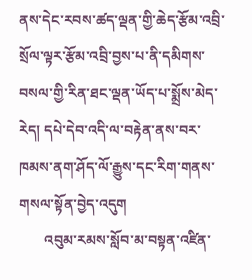ནས་དེང་རབས་ཚད་ལྡན་གྱི་ཆེད་རྩོམ་འབྲི་སྲོལ་ལྟར་རྩོམ་འབྲི་བྱས་པ་ནི་དམིགས་བསལ་གྱི་རིན་ཐང་ལྡན་ཡོད་པ་སྨྲོས་མེད་རེད། དཔེ་དེབ་འདི་ལ་བརྟེན་ནས་བར་ཁམས་ནག་ཤོད་ལོ་རྒྱུས་དང་རིག་གནས་གསལ་སྟོན་བྱེད་འདུག
       འབུམ་རམས་སློབ་མ་བསྟན་འཛིན་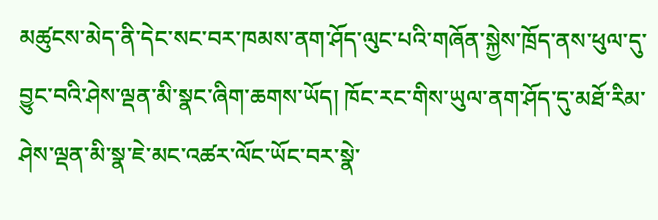མཚུངས་མེད་ནི་དེང་སང་བར་ཁམས་ནག་ཤོད་ལུང་པའི་གཞོན་སྐྱེས་ཁྲོད་ནས་ཕུལ་དུ་བྱུང་བའི་ཤེས་ལྡན་མི་སྣང་ཞིག་ཆགས་ཡོད། ཁོང་རང་གིས་ཡུལ་ནག་ཤོད་དུ་མཐོ་རིམ་ཤེས་ལྡན་མི་སྣ་ཇེ་མང་འཚར་ལོང་ཡོང་བར་སྣེ་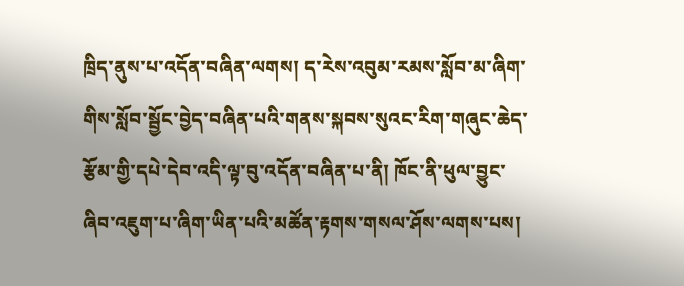ཁྲིད་ནུས་པ་འདོན་བཞིན་ལགས། ད་རེས་འབུམ་རམས་སློབ་མ་ཞིག་གིས་སློབ་སྦྱོང་བྱེད་བཞིན་པའི་གནས་སྐབས་སུའང་རིག་གཞུང་ཆེད་རྩོམ་གྱི་དཔེ་དེབ་འདི་ལྟ་བུ་འདོན་བཞིན་པ་ནི། ཁོང་ནི་ཕུལ་བྱུང་ཞིབ་འཇུག་པ་ཞིག་ཡིན་པའི་མཚོན་རྟགས་གསལ་ཤོས་ལགས་པས།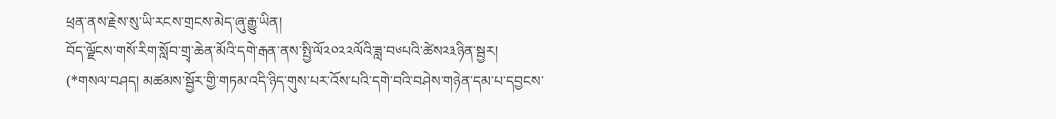ཕྲན་ནས་རྗེས་སུ་ཡི་རངས་གྲངས་མེད་ཞུ་རྒྱུ་ཡིན།
བོད་ལྗོངས་གསོ་རིག་སློབ་གྲྭ་ཆེན་མོའི་དགེ་རྒན་ནས་སྤྱི་ལོ༢༠༢༢ལོའི་ཟླ་བ༦པའི་ཚེས༢༣ཉིན་སྦྱར།
(*གསལ་བཤད། མཚམས་སྦྱོར་གྱི་གཏམ་འདི་ཉིད་གུས་པར་འོས་པའི་དགེ་བའི་བཤེས་གཉེན་དམ་པ་དབྱངས་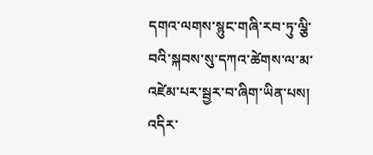དགའ་ལགས་སྙུང་གཞི་རབ་ཏུ་ལྕི་བའི་སྐབས་སུ་དཀའ་ཚེགས་ལ་མ་འཛེམ་པར་སྦྱར་བ་ཞིག་ཡིན་པས། འདིར་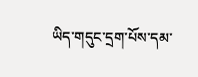ཡིད་གདུང་དྲག་པོས་དམ་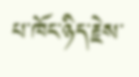པ་ཁོང་ཉིད་རྗེས་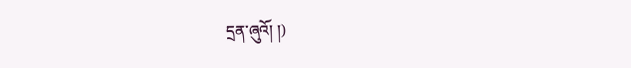དྲན་ཞུའོ། །)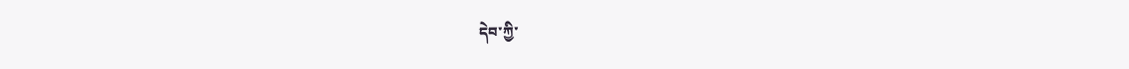དེབ་ཀྱི་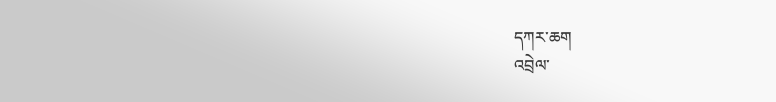དཀར་ཆག
འབྲེལ་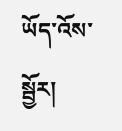ཡོད་འོས་སྦྱོར།